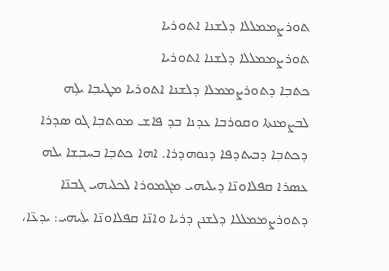ܬܘܪܨܡܡܠܠܐ ܕܠܫܢܐ ܐܬܘܪܝܐ
ܬܘܪܨܡܡܠܠܐ ܕܠܫܢܐ ܐܬܘܪܝܐ
ܟܬܒ݂ܐ ܕܬܘܪܨܡܡܠܐ ܕܠܫܢܐ ܐܬܘܪܝܐ ܡܛܝܒ݂ܐ ܝܠܹܗ ܠܒܨܡܢܬܐ ܘܩܘܪܒܐ ܥܕܢܐ ܒܕ ܦܐܫ ܡܘܬܒ݂ܐ ܓܘ ܣܕܪܐ ܕܟܬܒ݂ܐ ܕܒܝܬܕܦܐ ܕܢܘܗܕܪܐ. ܐܗܐ ܟܬܒ݂ܐ ܒܚܒ݂ܫܐ ܝܠܗ ܥܣܪܐ ܩܦܠܐܘܢ̈ܐ ܕܝܠܝܗܝ ܡܓܡܘܪܐ ܠܟܠܝܗܝ ܓܒܢ̈ܐ ܕܬܘܪܨܡܡܠܠܐ ܕܠܫܢܢ ܕܪܝܐ ܘܐܢ̈ܐ ܩܦܠܐܘܢ̈ܐ ܝܠܲܝܗܝ: ܝܕܥ̈ܐ،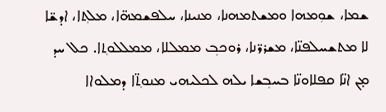ܫܡܐ، ܫܘܼܡܗܐ ܘܡܫܬܡܗܢܐ، ܡܢܝܢܐ، ܚܠܦܫܡܗ̈ܐ، ܡܠܬ݂ܐ، ܐܕܫ̈ܐ ܠܐ ܡܬܫܚܠܦܢ̈ܐ، ܡܫܪܪ̈ܢܐ، ܪܘܟܒ݂ ܡܡܠܠܐ، ܡܡܠܠܘܬ݂ܐ. ܟܠ ܚܕ ܡ̣ܢ ܐܢ̈ܐ ܩܦܠܐܘܢ̈ܐ ܒܚܒ݂ܫܐ ܝܠܗ ܠܟܠܝܗܝ ܡܢܘܬ݂̈ܐ ܕܡܠܘܐܐ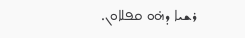ܪܫܝܐ ܕܗ̇ܘ ܩܦܠܐܘܢ.